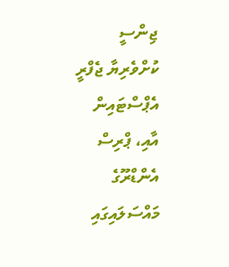ޖިންސީ ކުށްވެރިޔާ ޖެފްރީ އެޕްސްޓައިން އާއި، ޕްރިސް އެންޑްރޫގެ މައްސަލައިގައި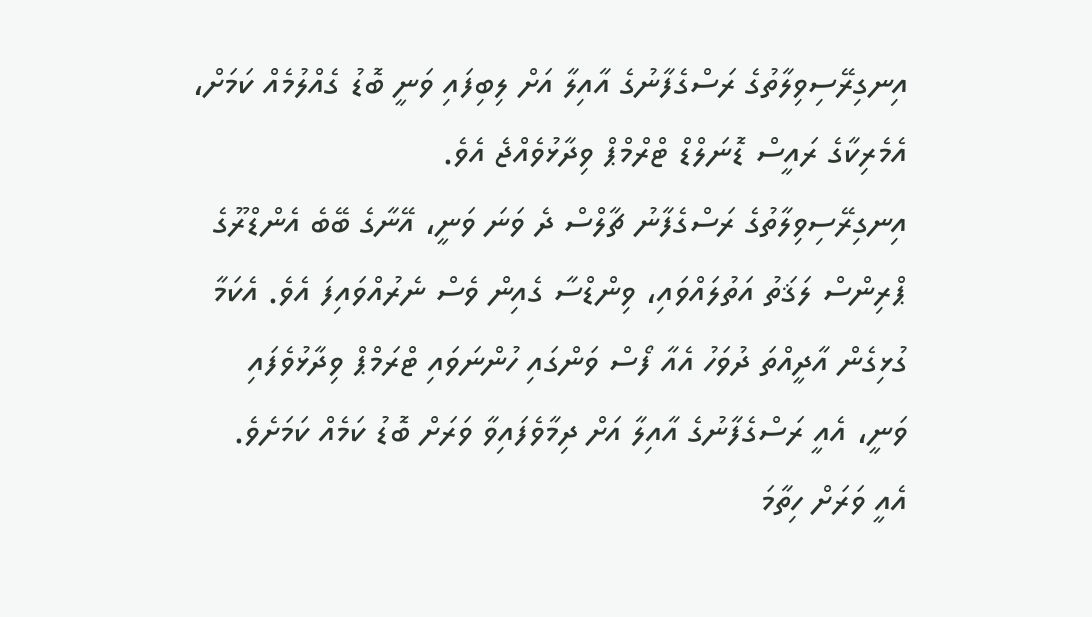އިނގިރޭސިވިލާތުގެ ރަސްގެފާނުގެ އާއިލާ އަށް ލިބިފައި ވަނީ ބޮޑު ގެއްލުމެއް ކަމަށް، އެމެރިކާގެ ރައީސް ޑޮނަލްޑް ޓްރްމްޕް ވިދާޅުވެއްޖެ އެވެ.
އިނގިރޭސިވިލާތުގެ ރަސްގެފާނު ޗާލްސް ދެ ވަނަ ވަނީ، އޭނާގެ ބޭބެ އެންޑްރޫގެ ޕްރިންސް ލަޤަތު އަތުލައްވައި، ވިންޑްސާ ގެއިން ވެސް ނެރުއްވައިފަ އެވެ. އެކަމާ ގުޅިގެން އާދީއްތަ ދުވަހު އެއާ ފޯސް ވަންގައި ހުންނަވައި ޓްރަމްޕް ވިދާޅުވެފައި ވަނީ، އެއީ ރަސްގެފާނުގެ އާއިލާ އަށް ދިމާވެފައިވާ ވަރަށް ބޮޑު ކަމެއް ކަމަށެވެ.
އެއީ ވަރަށް ހިތާމަ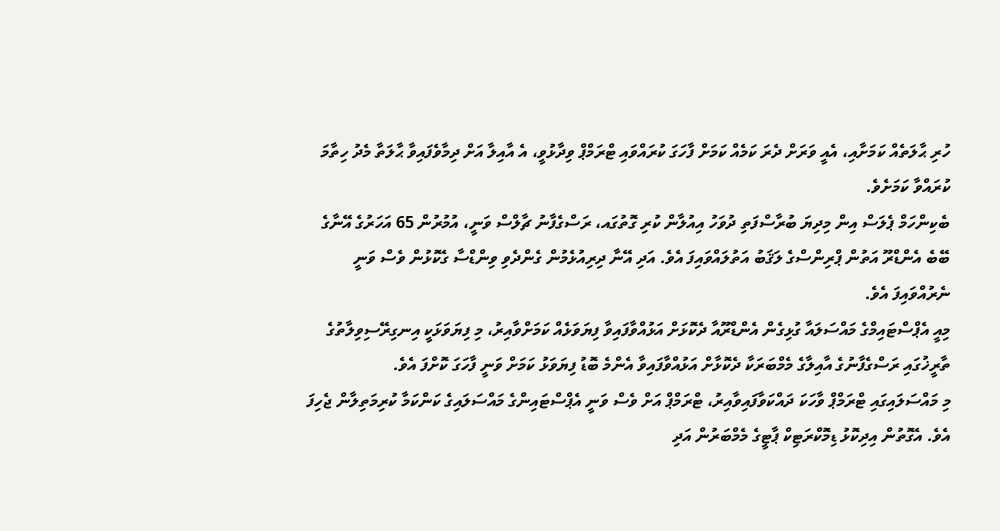ހުރި ޙާލަތެއް ކަމަށާއި، އެއީ ވަރަށް ދެރަ ކަމެއް ކަމަށް ފާހަގަ ކުރައްވައި ޓްރަމްޕް ވިދާޅުވީ، އެ އާއިލާ އަށް ދިމާވެފައިވާ ޙާލަތާ މެދު ހިތާމަ ކުރައްވާ ކަމަށެވެ.
ބެކިންހަމް ޕެލަސް އިން މިދިޔަ ބުރާސްފަތި ދުވަހު އިއުލާން ކުރި ގޮތުގައ، ރަސްގެފާނު ޗާލްސް ވަނީ، އުމުރުން 65 އަހަރުގެ އޭނާގެ ބޭބެ އެންޑްރޫ އަތުން ޕްރިންސްގެ ލަޤަބު އަތުލައްވައިފަ އެވެ. އަދި އޭނާ ދިރިއުޅެމުން ގެންދެވި ވިންޑްސާ ގެކޮޅުން ވެސް ވަނީ ނެރުއްވައިފަ އެވެ.
މިއީ އެޕްސްޓައިމްގެ މައްސަލައާ ގުޅިގެން އެންޑްރޫއާ ދެކޮޅަށް އަޅުއްވާފައިވާ ފިޔަވަޅެއް ކަމަށްވާއިރު، މި ފިޔަވަޅަކީ އިނގިރޭސިވިލާތުގެ ތާރީޚުގައި ރަސްގެފާނުގެ އާއިލާގެ މެމްބަރަކާ ދެކޮޅާށް އަޅުއްވާފައިވާ އެންމެ ބޮޑު ފިޔަވަޅު ކަމަށް ވަނީ ފާހަގަ ކޮށްފަ އެވެ.
މި މައްސަލައިގައި ޓްރަމްޕް ވާހަކަ ދައްކަވާފައިވާއިރު، ޓްރަމްޕް އަށް ވެސް ވަނީ އެޕްސްޓައިންގެ މައްސަލައިގެ ކަންކަމާ ކުރިމަތިލާން ޖެހިފަ އެވެ. އެގޮތުން އިދިކޮޅު ޑިމޮކްރަޓިކް ޕާޓީގެ މެމްބަރުން އަދި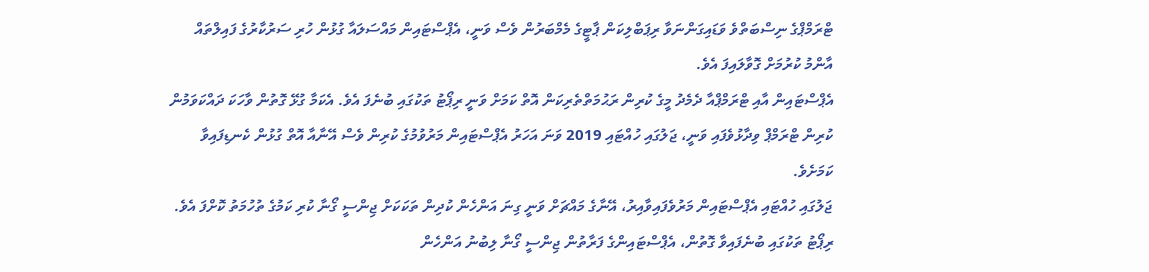ޓްރަމްޕްގެ ނިސްބަތްވެ ވަޑައިގަންނަވާ ރިޕަބްލިކަން ޕާޓީގެ މެމްބަރުން ވެސް ވަނީ، އެޕްސްޓައިން މައްސަލައާ ގުޅުން ހުރި ސަރުކާރުގެ ފައިލްތައް އާންމު ކުރުމަށް ގޮވާލައިފަ އެވެ.
އެޕްސްޓައިން އާއި ޓްރަމްޕްއާ ދެމެދު މީގެ ކުރިން ރަޙުމަތްތެރިކަން އޮތް ކަމަށް ވަނީ ރިޕޯޓު ތަކުގައި ބުނެފަ އެވެ. އެކަމާ ގުޅޭ ގޮތުން ވާހަކަ ދައްކަވަމުން ކުރިން ޓްރަމްޕް ވިދާޅުވެފައި ވަނީ، ޖަލުގައި ހުއްޓައި 2019 ވަނަ އަހަރު އެޕްސްޓައިން މަރުވުމުގެ ކުރިން ވެސް އޭނާއާ އޮތް ގުޅުން ކެނޑިފައިވާ ކަމަށެވެ.
ޖަލުގައި ހުއްޓައި އެޕްސްޓައިން މަރުވެފައިވާއިރު، އޭނާގެ މައްޗަށް ވަނީ ގިނަ އަންހެން ކުދިން ތަކަކަށް ޖިންސީ ގޯނާ ކުރި ކަމުގެ ތުހުމަތު ކޮށްފަ އެވެ. ރިޕޯޓު ތަކުގައި ބުނެފައިވާ ގޮތުން، އެޕްސްޓައިންގެ ފަރާތުން ޖިންސީ ގޯނާ ލިބުނު އަންހެން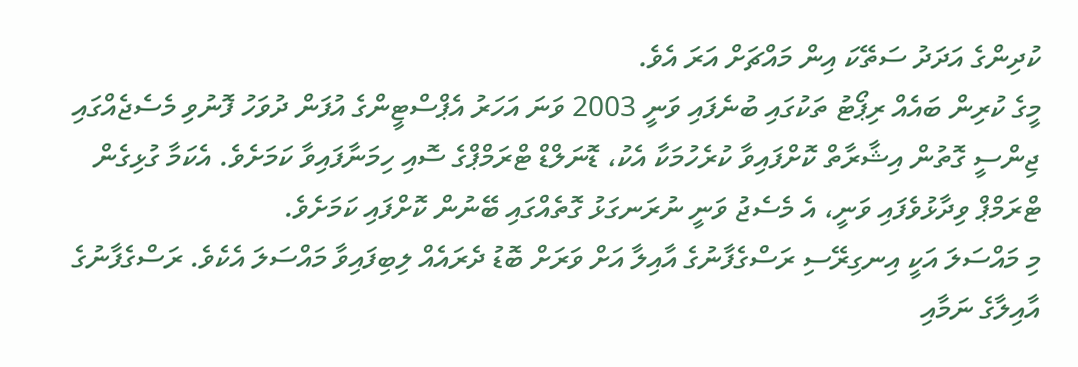ކުދިންގެ އަދަދު ސަތޭކަ އިން މައްޗަށް އަރަ އެވެ.
މީގެ ކުރިން ބައެއް ރިޕޯޓު ތަކުގައި ބުނެފައި ވަނީ 2003 ވަނަ އަހަރު އެޕްސްޓީންގެ އުފަން ދުވަހު ފޮނުވި މެސެޖެއްގައި ޖިންސީ ގޮތުން އިޝާރާތް ކޮށްފައިވާ ކުރެހުމަކާ އެކު، ޑޮނަލްޑް ޓްރަމްޕްގެ ސޮއި ހިމަނާފައިވާ ކަމަށެވެ. އެކަމާ ގުޅިގެން ޓްރަމްޕް ވިދާޅުވެފައި ވަނީ، އެ މެސެޖު ވަނީ ނުރަނގަޅު ގޮތެއްގައި ބޭނުން ކޮށްފައި ކަމަށެވެ.
މި މައްސަލަ އަކީ އިނގިރޭސި ރަސްގެފާނުގެ އާއިލާ އަށް ވަރަށް ބޮޑު ދެރައެއް ލިބިފައިވާ މައްސަލަ އެކެވެ. ރަސްގެފާނުގެ އާއިލާގެ ނަމާއި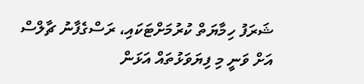ޝަރަފު ހިމާޔަތް ކުރުމަށްޓަކައި، ރަސްގެފާނު ޗާލްސް އަށް ވަނީ މި ފިޔަވަޅުތައް އަޅަން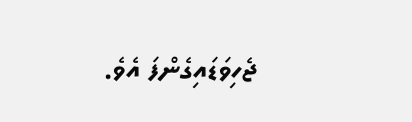ޖެހިވަޑައިގެންފަ އެވެ.